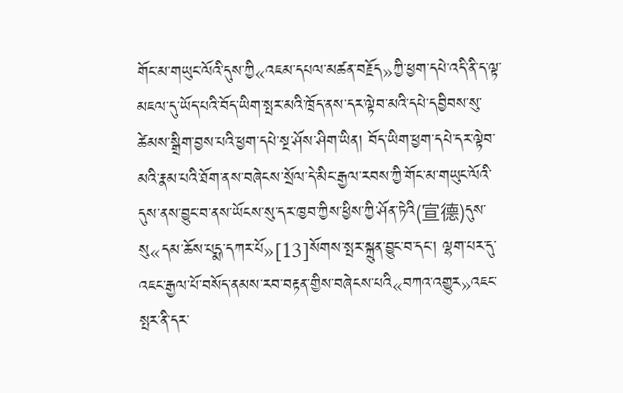གོང་མ་གཡུང་ལོའི་དུས་ཀྱི«འཇམ་དཔལ་མཚན་བརྗོད»ཀྱི་ཕྱག་དཔེ་འདི་ནི་ད་ལྟ་མཇལ་དུ་ཡོད་པའི་བོད་ཡིག་སྤར་མའི་ཁྲོད་ནས་དར་ལྟེབ་མའི་དཔེ་དབྱིབས་སུ་ཚེམས་སྒྲིག་བྱས་པའི་ཕྱག་དཔེ་སྔ་ཤོས་ཤིག་ཡིན། བོད་ཡིག་ཕྱག་དཔེ་དར་ལྟེབ་མའི་རྣམ་པའི་ཐོག་ནས་བཞེངས་སྲོལ་དེ་མིང་རྒྱལ་རབས་ཀྱི་གོང་མ་གཡུང་ལོའི་དུས་ནས་བྱུང་བ་ནས་ཡོངས་སུ་དར་ཁྱབ་ཀྱིས་ཕྱིས་ཀྱི་ཤོན་ཏེའི(宣德)དུས་སུ«དམ་ཆོས་པདྨ་དཀར་པོ»[13]སོགས་སྤར་སྐྲུན་བྱུང་བ་དང་། ལྷག་པར་དུ་འཇང་རྒྱལ་པོ་བསོད་ནམས་རབ་བརྟན་གྱིས་བཞེངས་པའི«བཀའ་འགྱུར»འཇང་སྤར་ནི་དར་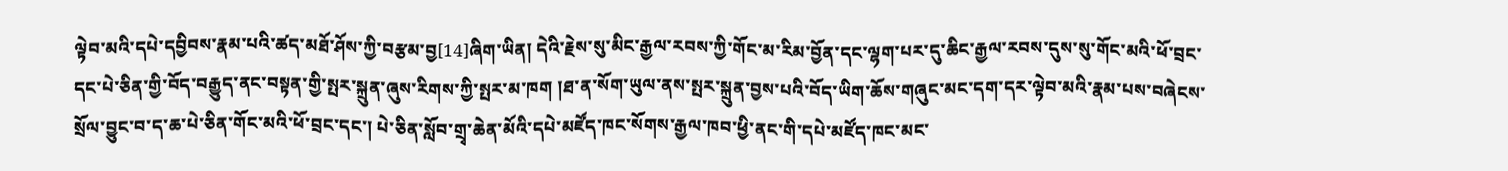ལྟེབ་མའི་དཔེ་དབྱིབས་རྣམ་པའི་ཚད་མཐོ་ཤོས་ཀྱི་བརྩམ་བྱ[14]ཞིག་ཡིན། དེའི་རྗེས་སུ་མིང་རྒྱལ་རབས་ཀྱི་གོང་མ་རིམ་བྱོན་དང་ལྷག་པར་དུ་ཆིང་རྒྱལ་རབས་དུས་སུ་གོང་མའི་ཕོ་བྲང་དང་པེ་ཅིན་གྱི་བོད་བརྒྱུད་ནང་བསྟན་གྱི་སྤར་སྐྲུན་ཞུས་རིགས་ཀྱི་སྤར་མ་ཁག །ཐ་ན་སོག་ཡུལ་ནས་སྤར་སྐྲུན་བྱས་པའི་བོད་ཡིག་ཆོས་གཞུང་མང་དག་དར་ལྟེབ་མའི་རྣམ་པས་བཞེངས་སྲོལ་བྱུང་བ་ད་ཆ་པེ་ཅིན་གོང་མའི་ཕོ་བྲང་དང་། པེ་ཅིན་སློབ་གྲྭ་ཆེན་མོའི་དཔེ་མཛོད་ཁང་སོགས་རྒྱལ་ཁབ་ཕྱི་ནང་གི་དཔེ་མཛོད་ཁང་མང་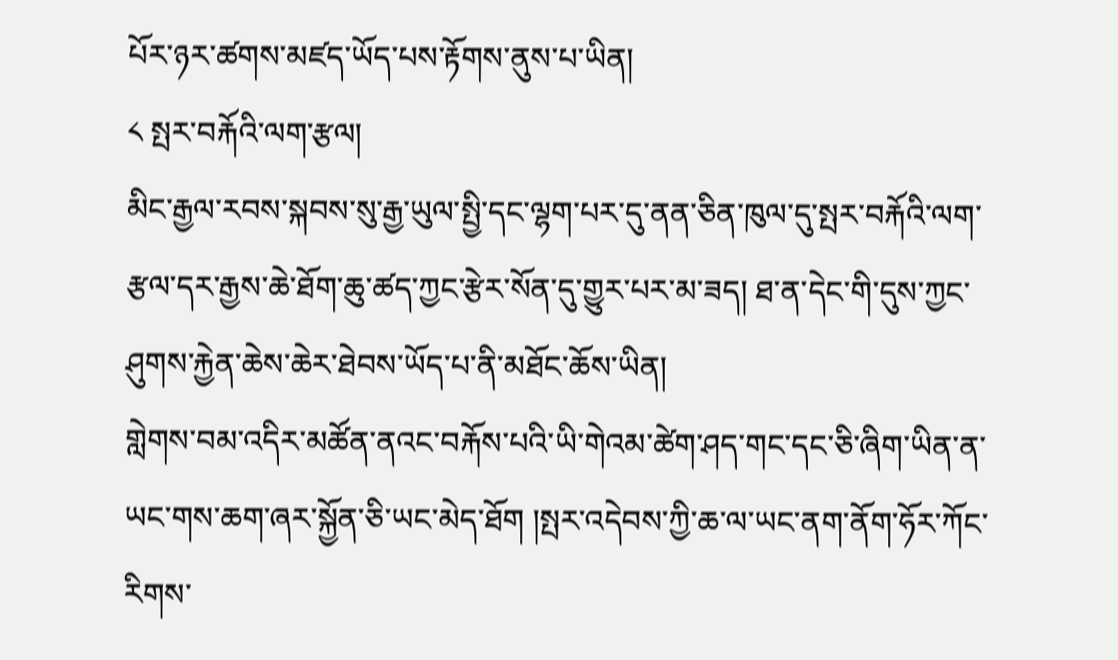པོར་ཉར་ཚགས་མཛད་ཡོད་པས་རྟོགས་ནུས་པ་ཡིན།
༨ སྤར་བརྐོའི་ལག་རྩལ།
མིང་རྒྱལ་རབས་སྐབས་སུ་རྒྱ་ཡུལ་སྤྱི་དང་ལྷག་པར་དུ་ནན་ཅིན་ཁུལ་དུ་སྤར་བརྐོའི་ལག་རྩལ་དར་རྒྱས་ཆེ་ཐོག་ཆུ་ཚད་ཀྱང་རྩེར་སོན་དུ་གྱུར་པར་མ་ཟད། ཐ་ན་དེང་གི་དུས་ཀྱང་ཤུགས་རྐྱེན་ཆེས་ཆེར་ཐེབས་ཡོད་པ་ནི་མཐོང་ཆོས་ཡིན།
གླེགས་བམ་འདིར་མཚོན་ནའང་བརྐོས་པའི་ཡི་གེའམ་ཚེག་ཤད་གང་དང་ཅི་ཞིག་ཡིན་ན་ཡང་གས་ཆག་ཞར་སྐྱོན་ཅི་ཡང་མེད་ཐོག །སྤར་འདེབས་ཀྱི་ཆ་ལ་ཡང་ནག་ནོག་ཧོར་ཀོང་རིགས་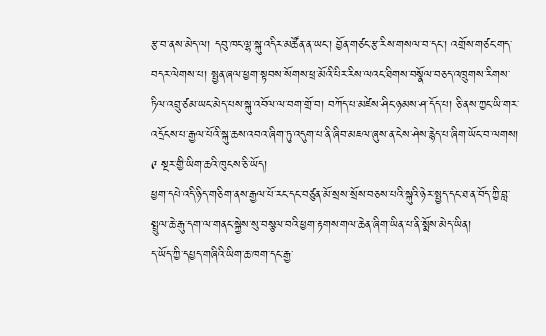རྩ་བ་ནས་མེད་ལ། དབུ་ཁང་ལྷ་སྐུ་འདིར་མཚོན་ན་ཡང་། བྱོན་གཙང་རྩ་རིས་གསལ་བ་དང་། འགྲོས་གཙང་གད་བདར་ལེགས་པ། སྤྱན་ཞལ་ཕྱག་སྟབས་སོགས་ཕྲ་མོའི་པིར་རིས་ལའང་ཐིགས་བསྣོལ་བཅད་འཁྲུགས་རིགས་ཏིལ་འབྲུ་ཙམ་ཡང་མེད་པས་སྐུ་འབོལ་ལ་བག་གྲོ་བ། བཀོད་པ་མཛེས་ཤིང་ཉམས་ཤ་དོད་པ། ཅི་ནས་ཀྱང་ཡི་གར་འདྲོངས་པ་རྒྱལ་པོའི་སྐུ་ཆས་འབའ་ཞིག་ཏུ་འདུག་པ་ནི་ཞིབ་མཇལ་ཞུས་ན་ངེས་ཤེས་རྙེད་པ་ཞིག་ཡོང་བ་ལགས།
༩ སྔར་གྱི་ཡིག་ཆའི་ཁུངས་ཅི་ཡོད།
ཕྱག་དཔེ་འདི་ཉིད་གཅིག་ནས་རྒྱལ་པོ་རང་དང་བཙུན་མོ་སྲས་སྲོས་བཅས་པའི་སྐུའི་ཉེར་སྤྱད་དང་ཐ་ན་བོད་ཀྱི་བླ་སྤྲུལ་ཆེ་རྒུ་དག་ལ་གནང་སྐྱེས་སུ་བསྩལ་བའི་ཕྱག་རྟགས་གལ་ཆེན་ཞིག་ཡིན་པ་ནི་སྨོས་མེད་ཡིན།
ད་ཡོད་ཀྱི་དཔྱད་གཞིའི་ཡིག་ཆ་ཁག་དང་རྒྱ་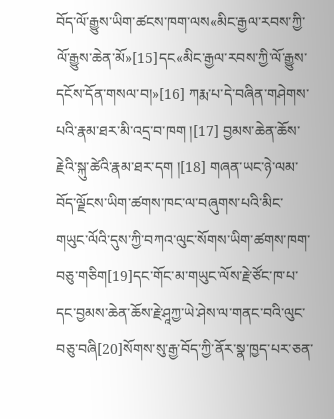བོད་ལོ་རྒྱུས་ཡིག་ཚངས་ཁག་ལས«མིང་རྒྱལ་རབས་ཀྱི་ལོ་རྒྱུས་ཆེན་མོ»[15]དང«མིང་རྒྱལ་རབས་ཀྱི་ལོ་རྒྱུས་དངོས་དོན་གསལ་བ།»[16] ཀརྨ་པ་དེ་བཞིན་གཤེགས་པའི་རྣམ་ཐར་མི་འདྲ་བ་ཁག །[17] བྱམས་ཆེན་ཆོས་རྗེའི་སྐུ་ཚེའི་རྣམ་ཐར་དག །[18] གཞན་ཡང་ཉེ་ལམ་བོད་ལྗོངས་ཡིག་ཚགས་ཁང་ལ་བཞུགས་པའི་མིང་གཡུང་ལོའི་དུས་ཀྱི་བཀའ་ལུང་སོགས་ཡིག་ཚགས་ཁག་བཅུ་གཅིག[19]དང་གོང་མ་གཡུང་ལོས་རྗེ་ཙོང་ཁ་པ་དང་བྱམས་ཆེན་ཆོས་རྗེ་ཤཱཀྱ་ཡེ་ཤེས་ལ་གནང་བའི་ལུང་བཅུ་བཞི[20]སོགས་སུ་རྒྱ་བོད་ཀྱི་ནོར་སྣ་ཁྱད་པར་ཅན་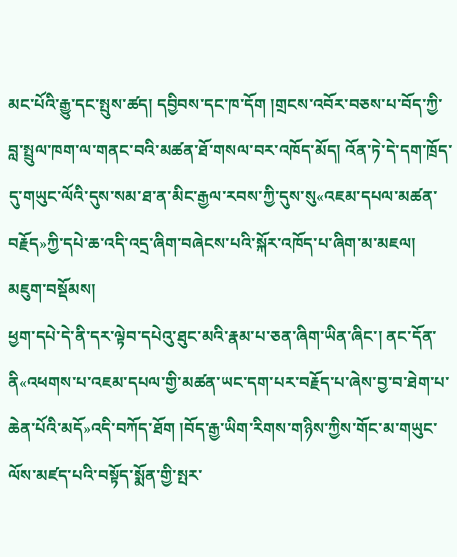མང་པོའི་རྒྱུ་དང་སྤུས་ཚད། དབྱིབས་དང་ཁ་དོག །གྲངས་འབོར་བཅས་པ་བོད་ཀྱི་བླ་སྤྲུལ་ཁག་ལ་གནང་བའི་མཚན་ཐོ་གསལ་བར་འཁོད་མོད། འོན་ཏེ་དེ་དག་ཁྲོད་དུ་གཡུང་ལོའི་དུས་སམ་ཐ་ན་མིང་རྒྱལ་རབས་ཀྱི་དུས་སུ«འཇམ་དཔལ་མཚན་བརྗོད»ཀྱི་དཔེ་ཆ་འདི་འདྲ་ཞིག་བཞེངས་པའི་སྐོར་འཁོད་པ་ཞིག་མ་མཇལ།
མཇུག་བསྡོམས།
ཕྱག་དཔེ་དེ་ནི་དར་ལྟེབ་དཔེའུ་ཐུང་མའི་རྣམ་པ་ཅན་ཞིག་ཡིན་ཞིང་། ནང་དོན་ནི«འཕགས་པ་འཇམ་དཔལ་གྱི་མཚན་ཡང་དག་པར་བརྗོད་པ་ཞེས་བྱ་བ་ཐེག་པ་ཆེན་པོའི་མདོ»འདི་བཀོད་ཐོག །བོད་རྒྱ་ཡིག་རིགས་གཉིས་ཀྱིས་གོང་མ་གཡུང་ལོས་མཛད་པའི་བསྟོད་སྨོན་གྱི་སྤར་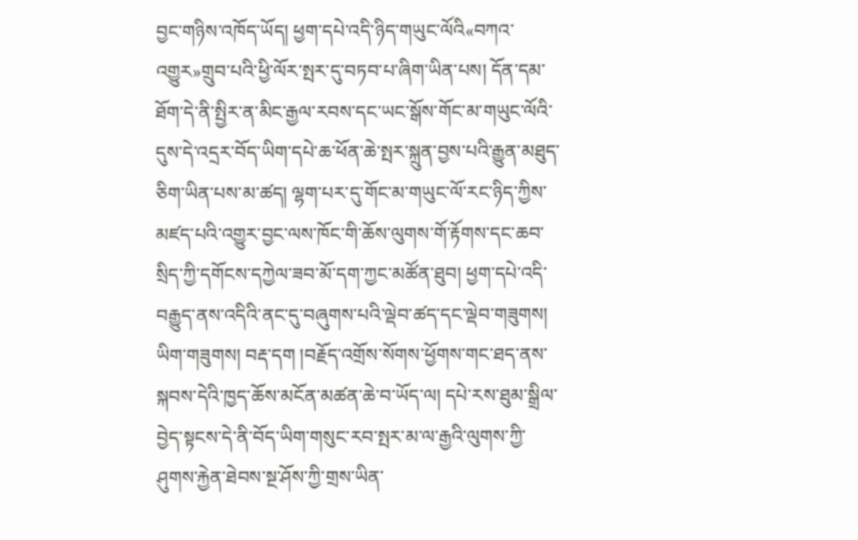བྱང་གཉིས་འཁོད་ཡོད། ཕྱག་དཔེ་འདི་ཉིད་གཡུང་ལོའི«བཀའ་འགྱུར»གྲུབ་པའི་ཕྱི་ལོར་སྤར་དུ་བཏབ་པ་ཞིག་ཡིན་པས། དོན་དམ་ཐོག་དེ་ནི་སྤྱིར་ན་མིང་རྒྱལ་རབས་དང་ཡང་སྒོས་གོང་མ་གཡུང་ལོའི་དུས་དེ་འདྲར་བོད་ཡིག་དཔེ་ཆ་ཕོན་ཆེ་སྤར་སྐྲུན་བྱས་པའི་རྒྱུན་མཐུད་ཅིག་ཡིན་པས་མ་ཚད། ལྷག་པར་དུ་གོང་མ་གཡུང་ལོ་རང་ཉིད་ཀྱིས་མཛད་པའི་འགྱུར་བྱང་ལས་ཁོང་གི་ཆོས་ལུགས་གོ་རྟོགས་དང་ཆབ་སྲིད་ཀྱི་དགོངས་དཀྱེལ་ཟབ་མོ་དག་ཀྱང་མཚོན་ཐུབ། ཕྱག་དཔེ་འདི་བརྒྱུད་ནས་འདིའི་ནང་དུ་བཞུགས་པའི་ལྡེབ་ཚད་དང་ལྡེབ་གཟུགས། ཡིག་གཟུགས། བརྡ་དག །བརྗོད་འགྲོས་སོགས་ཕྱོགས་གང་ཐད་ནས་སྐབས་དེའི་ཁྱད་ཆོས་མངོན་མཚན་ཆེ་བ་ཡོད་ལ། དཔེ་རས་ཐུམ་སྒྲིལ་བྱེད་སྟངས་དེ་ནི་བོད་ཡིག་གསུང་རབ་སྤར་མ་ལ་རྒྱའི་ལུགས་ཀྱི་ཤུགས་རྐྱེན་ཐེབས་སྔ་ཤོས་ཀྱི་གྲས་ཡིན་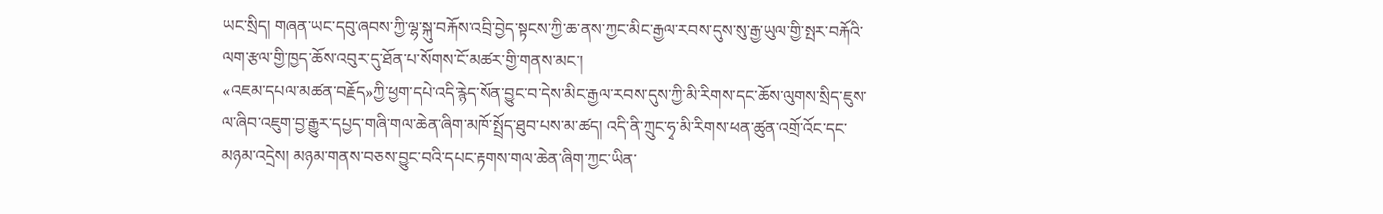ཡང་སྲིད། གཞན་ཡང་དབུ་ཞབས་ཀྱི་ལྷ་སྐུ་བརྐོས་འབྲི་བྱེད་སྟངས་ཀྱི་ཆ་ནས་ཀྱང་མིང་རྒྱལ་རབས་དུས་སུ་རྒྱ་ཡུལ་གྱི་སྤར་བརྐོའི་ལག་རྩལ་གྱི་ཁྱད་ཆོས་འབུར་དུ་ཐོན་པ་སོགས་ངོ་མཚར་གྱི་གནས་མང་།
«འཇམ་དཔལ་མཚན་བརྗོད»ཀྱི་ཕྱག་དཔེ་འདི་རྙེད་སོན་བྱུང་བ་དེས་མིང་རྒྱལ་རབས་དུས་ཀྱི་མི་རིགས་དང་ཆོས་ལུགས་སྲིད་ཇུས་ལ་ཞིབ་འཇུག་བྱ་རྒྱུར་དཔྱད་གཞི་གལ་ཆེན་ཞིག་མཁོ་སྤྲོད་ཐུབ་པས་མ་ཚད། འདི་ནི་ཀྲུང་ཧྭ་མི་རིགས་ཕན་ཚུན་འགྲོ་འོང་དང་མཉམ་འདྲེས། མཉམ་གནས་བཅས་བྱུང་བའི་དཔང་རྟགས་གལ་ཆེན་ཞིག་ཀྱང་ཡིན་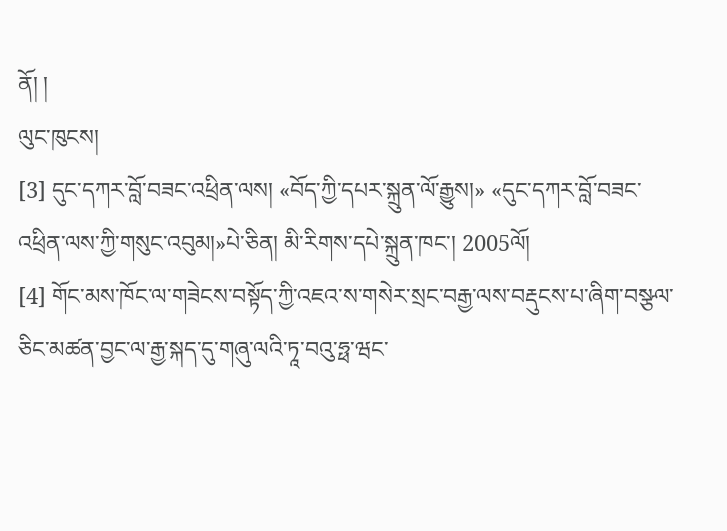ནོ། །
ལུང་ཁུངས།
[3] དུང་དཀར་བློ་བཟང་འཕྲིན་ལས། «བོད་ཀྱི་དཔར་སྐྲུན་ལོ་རྒྱུས།» «དུང་དཀར་བློ་བཟང་འཕྲིན་ལས་ཀྱི་གསུང་འབུམ།»པེ་ཅིན། མི་རིགས་དཔེ་སྐྲུན་ཁང་། 2005ལོ།
[4] གོང་མས་ཁོང་ལ་གཟེངས་བསྟོད་ཀྱི་འཇའ་ས་གསེར་སྲང་བརྒྱ་ལས་བརྡུངས་པ་ཞིག་བསྩལ་ཅིང་མཚན་བྱང་ལ་རྒྱ་སྐད་དུ་གཞུ་ལའི་ཏཱ་བའུ་ཧྥ་ཝང་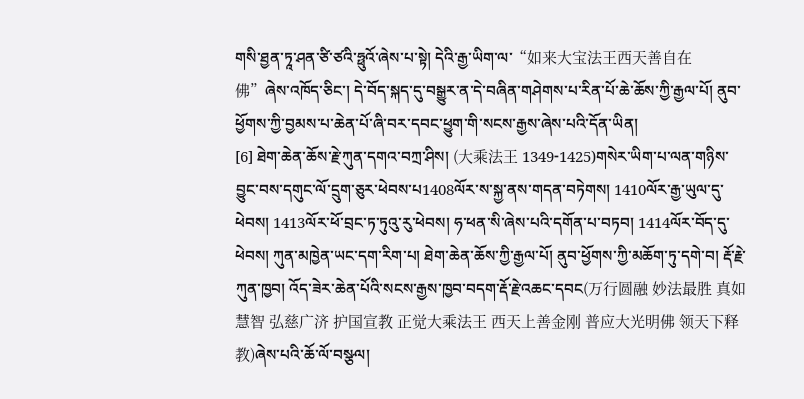གསི་ཐྱན་ཏཱ་ཤན་ཙི་ཙའི་ཧྥུའོ་ཞེས་པ་སྟེ། དེའི་རྒྱ་ཡིག་ལ་“如来大宝法王西天善自在佛”ཞེས་འཁོད་ཅིང་། དེ་བོད་སྐད་དུ་བསྒྱུར་ན་དེ་བཞིན་གཤེགས་པ་རིན་པོ་ཆེ་ཆོས་ཀྱི་རྒྱལ་པོ། ནུབ་ཕྱོགས་ཀྱི་བྱམས་པ་ཆེན་པོ་ཞི་བར་དབང་ཕྱུག་གི་སངས་རྒྱས་ཞེས་པའི་དོན་ཡིན།
[6] ཐེག་ཆེན་ཆོས་རྗེ་ཀུན་དགའ་བཀྲ་ཤིས། (大乘法王 1349-1425)གསེར་ཡིག་པ་ལན་གཉིས་བྱུང་བས་དགུང་ལོ་དྲུག་ཅུར་ཕེབས་པ1408ལོར་ས་སྐྱ་ནས་གདན་བཏེགས། 1410ལོར་རྒྱ་ཡུལ་དུ་ཕེབས། 1413ལོར་ཕོ་བྲང་ཏ་ཏུའུ་རུ་ཕེབས། ཧ་ཕན་སི་ཞེས་པའི་དགོན་པ་བཏབ། 1414ལོར་བོད་དུ་ཕེབས། ཀུན་མཁྱེན་ཡང་དག་རིག་པ། ཐེག་ཆེན་ཆོས་ཀྱི་རྒྱལ་པོ། ནུབ་ཕྱོགས་ཀྱི་མཆོག་ཏུ་དགེ་བ། རྡོ་རྗེ་ཀུན་ཁྱབ། འོད་ཟེར་ཆེན་པོའི་སངས་རྒྱས་ཁྱབ་བདག་རྡོ་རྗེ་འཆང་དབང(万行圆融 妙法最胜 真如慧智 弘慈广济 护国宣教 正觉大乘法王 西天上善金刚 普应大光明佛 领天下释教)ཞེས་པའི་ཆོ་ལོ་བསྩལ།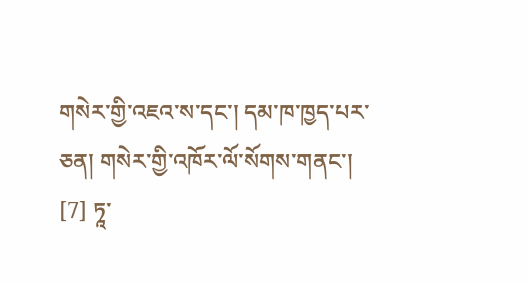གསེར་གྱི་འཇའ་ས་དང་། དམ་ཁ་ཁྱད་པར་ཅན། གསེར་གྱི་འཁོར་ལོ་སོགས་གནང་།
[7] ཏཱ་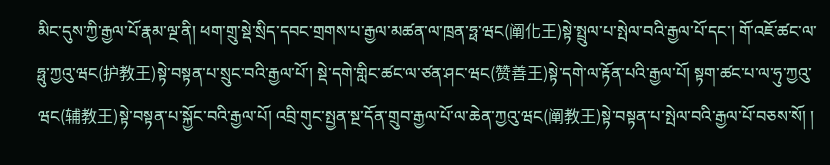མིང་དུས་ཀྱི་རྒྱལ་པོ་རྣམ་ལྔ་ནི། ཕག་གྲུ་སྡེ་སྲིད་དབང་གྲགས་པ་རྒྱལ་མཚན་ལ་ཁྲན་ཧྥ་ཝང(阐化王)སྟེ་སྤྲུལ་པ་སྤེལ་བའི་རྒྱལ་པོ་དང་། གོ་འཇོ་ཚང་ལ་ཧྥུ་ཀྱའུ་ཝང(护教王)སྟེ་བསྟན་པ་སྲུང་བའི་རྒྱལ་པོ་། སྡེ་དགེ་གླིང་ཚང་ལ་ཙན་ཤང་ཝང(赞善王)སྟེ་དགེ་ལ་རྟོན་པའི་རྒྱལ་པོ། སྟག་ཚང་པ་ལ་ཧུ་ཀྱའུ་ཝང(辅教王)སྟེ་བསྟན་པ་སྐྱོང་བའི་རྒྱལ་པོ། འབྲི་གུང་སྤྱན་སྔ་དོན་གྲུབ་རྒྱལ་པོ་ལ་ཆེན་ཀྱའུ་ཝང(阐教王)སྟེ་བསྟན་པ་སྤེལ་བའི་རྒྱལ་པོ་བཅས་སོ། །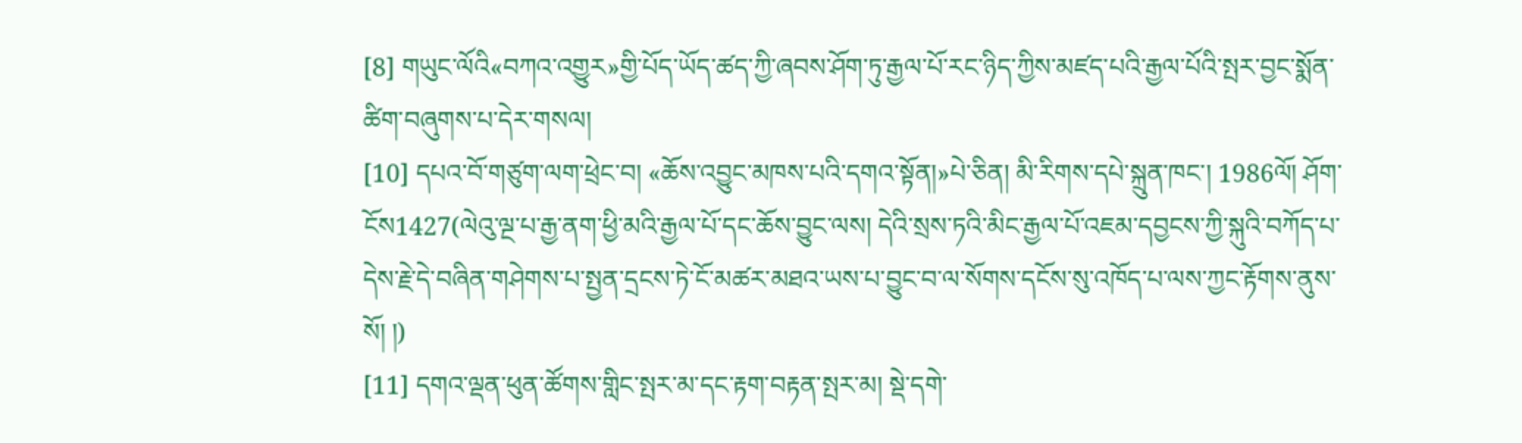[8] གཡུང་ལོའི«བཀའ་འགྱུར»གྱི་པོད་ཡོད་ཚད་ཀྱི་ཞབས་ཤོག་ཏུ་རྒྱལ་པོ་རང་ཉིད་ཀྱིས་མཛད་པའི་རྒྱལ་པོའི་སྤར་བྱང་སྨོན་ཚིག་བཞུགས་པ་དེར་གསལ།
[10] དཔའ་བོ་གཙུག་ལག་ཕྲེང་བ། «ཆོས་འབྱུང་མཁས་པའི་དགའ་སྟོན།»པེ་ཅིན། མི་རིགས་དཔེ་སྐྲུན་ཁང་། 1986ལོ། ཤོག་ངོས1427(ལེའུ་ལྔ་པ་རྒྱ་ནག་ཕྱི་མའི་རྒྱལ་པོ་དང་ཆོས་བྱུང་ལས། དེའི་སྲས་ཏའི་མིང་རྒྱལ་པོ་འཇམ་དབྱངས་ཀྱི་སྐུའི་བཀོད་པ་དེས་རྗེ་དེ་བཞིན་གཤེགས་པ་སྤྱན་དྲངས་ཏེ་ངོ་མཚར་མཐའ་ཡས་པ་བྱུང་བ་ལ་སོགས་དངོས་སུ་འཁོད་པ་ལས་ཀྱང་རྟོགས་ནུས་སོ། །)
[11] དགའ་ལྡན་ཕུན་ཚོགས་གླིང་སྤར་མ་དང་རྟག་བརྟན་སྤར་མ། སྡེ་དགེ་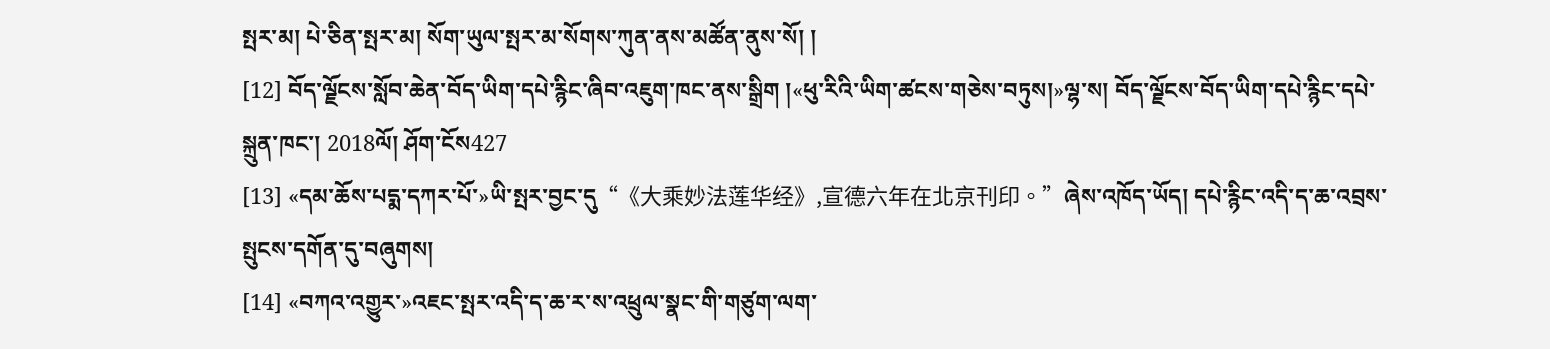སྤར་མ། པེ་ཅིན་སྤར་མ། སོག་ཡུལ་སྤར་མ་སོགས་ཀུན་ནས་མཚོན་ནུས་སོ། །
[12] བོད་ལྗོངས་སློབ་ཆེན་བོད་ཡིག་དཔེ་རྙིང་ཞིབ་འཇུག་ཁང་ནས་སྒྲིག །«ཕུ་རིའི་ཡིག་ཚངས་གཅེས་བཏུས།»ལྷ་ས། བོད་ལྗོངས་བོད་ཡིག་དཔེ་རྙིང་དཔེ་སྐྲུན་ཁང་། 2018ལོ། ཤོག་ངོས427
[13] «དམ་ཆོས་པདྨ་དཀར་པོ་»ཡི་སྤར་བྱང་དུ“《大乘妙法莲华经》,宣德六年在北京刊印。”ཞེས་འཁོད་ཡོད། དཔེ་རྙིང་འདི་ད་ཆ་འབྲས་སྤུངས་དགོན་དུ་བཞུགས།
[14] «བཀའ་འགྱུར་»འཇང་སྤར་འདི་ད་ཆ་ར་ས་འཕྲུལ་སྣང་གི་གཙུག་ལག་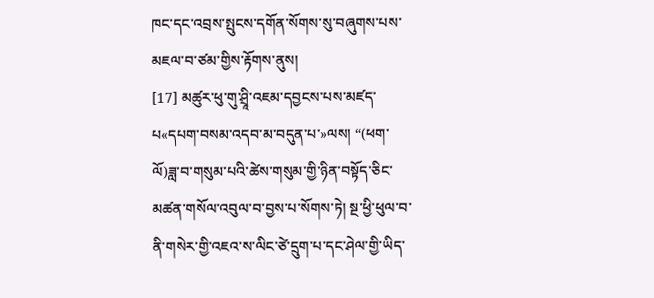ཁང་དང་འབྲས་སྤུངས་དགོན་སོགས་སུ་བཞུགས་པས་མཇལ་བ་ཙམ་གྱིས་རྟོགས་ནུས།
[17] མཚུར་ཕུ་གུ་ཤྲཱི་འཇམ་དབྱངས་པས་མཛད་པ«དཔག་བསམ་འདབ་མ་བདུན་པ་»ལས། “(ཕག་ལོ)ཟླ་བ་གསུམ་པའི་ཚེས་གསུམ་གྱི་ཉིན་བསྟོད་ཅིང་མཚན་གསོལ་འབུལ་བ་བྱས་པ་སོགས་ཏེ། སྔ་ཕྱི་ཕུལ་བ་ནི་གསེར་གྱི་འཇའ་ས་ལིང་ཙེ་དྲུག་པ་དང་ཤེལ་གྱི་ཡིད་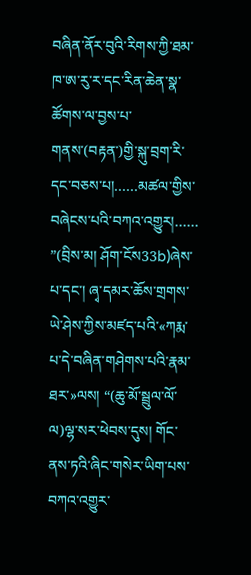བཞིན་ནོར་བུའི་རིགས་ཀྱི་ཐམ་ཁ་ཨ་རུ་ར་དང་རིན་ཆེན་སྣ་ཚོགས་ལ་བྱས་པ་གནས་(བརྟན་)གྱི་སྐུ་བྲག་རི་དང་བཅས་པ།……མཚལ་གྱིས་བཞེངས་པའི་བཀའ་འགྱུར།…… ”(བྲིས་མ། ཤོག་ངོས33b)ཞེས་པ་དང་། ཞྭ་དམར་ཆོས་གྲགས་ཡེ་ཤེས་ཀྱིས་མཛད་པའི་«ཀརྨ་པ་དེ་བཞིན་གཤེགས་པའི་རྣམ་ཐར་»ལས། “(ཆུ་མོ་སྦྲུལ་ལོ་ལ)ལྷ་སར་ཕེབས་དུས། གོང་ནས་ཏའི་ཞིང་གསེར་ཡིག་པས་བཀའ་འགྱུར་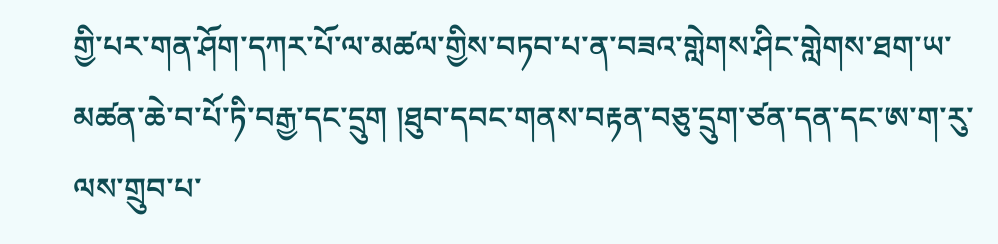གྱི་པར་གན་ཤོག་དཀར་པོ་ལ་མཚལ་གྱིས་བཏབ་པ་ན་བཟའ་གླེགས་ཤིང་གླེགས་ཐག་ཡ་མཚན་ཆེ་བ་པོ་ཏི་བརྒྱ་དང་དྲུག །ཐུབ་དབང་གནས་བརྟན་བཅུ་དྲུག་ཙན་དན་དང་ཨ་ག་རུ་ལས་གྲུབ་པ་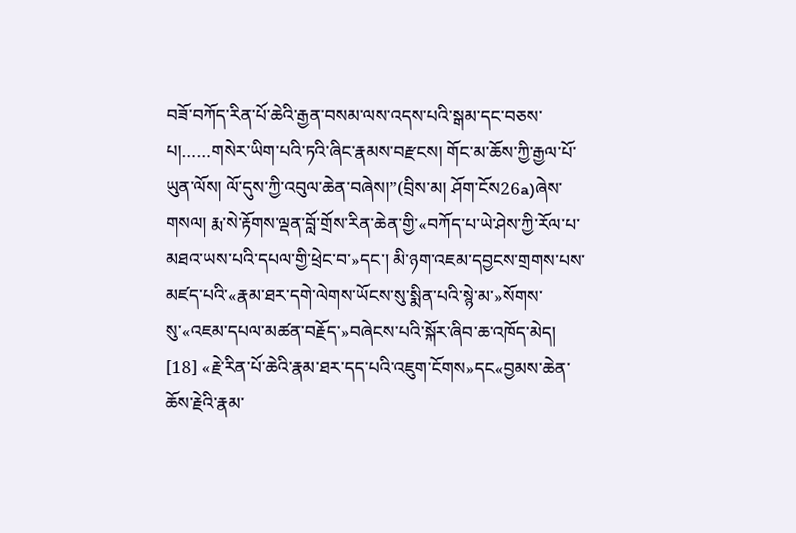བཟོ་བཀོད་རིན་པོ་ཆེའི་རྒྱན་བསམ་ལས་འདས་པའི་སྒམ་དང་བཅས་པ།……གསེར་ཡིག་པའི་ཏའི་ཞིང་རྣམས་བརྫངས། གོང་མ་ཆོས་ཀྱི་རྒྱལ་པོ་ཡུན་ལོས། ལོ་དུས་ཀྱི་འབུལ་ཆེན་བཞེས།”(བྲིས་མ། ཤོག་ངོས26a)ཞེས་གསལ། རྨ་སེ་རྟོགས་ལྡན་བློ་གྲོས་རིན་ཆེན་གྱི་«བཀོད་པ་ཡེ་ཤེས་ཀྱི་རོལ་པ་མཐའ་ཡས་པའི་དཔལ་གྱི་ཕྲེང་བ་»དང་། མི་ཉག་འཇམ་དབྱངས་གྲགས་པས་མཛད་པའི་«རྣམ་ཐར་དགེ་ལེགས་ཡོངས་སུ་སྨིན་པའི་སྙེ་མ་»སོགས་སུ་«འཇམ་དཔལ་མཚན་བརྗོད་»བཞེངས་པའི་སྐོར་ཞིབ་ཆ་འཁོད་མེད།
[18] «རྗེ་རིན་པོ་ཆེའི་རྣམ་ཐར་དད་པའི་འཇུག་ངོགས»དང«བྱམས་ཆེན་ཆོས་རྗེའི་རྣམ་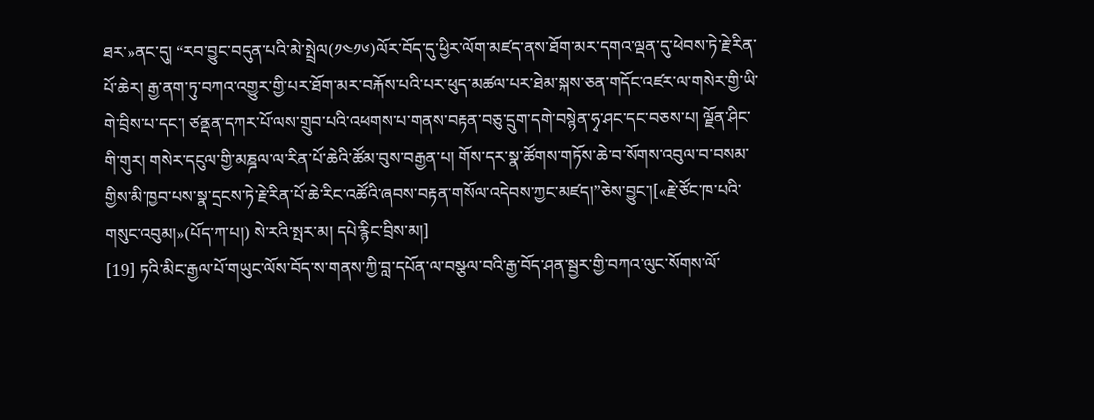ཐར་»ནང་དུ། “རབ་བྱུང་བདུན་པའི་མེ་སྤྲེལ(༡༤༡༦)ལོར་བོད་དུ་ཕྱིར་ལོག་མཛད་ནས་ཐོག་མར་དགའ་ལྡན་དུ་ཕེབས་ཏེ་རྗེ་རིན་པོ་ཆེར། རྒྱ་ནག་ཏུ་བཀའ་འགྱུར་གྱི་པར་ཐོག་མར་བརྐོས་པའི་པར་ཕུད་མཚལ་པར་ཐེམ་སྐས་ཅན་གདོང་འཛར་ལ་གསེར་གྱི་ཡི་གེ་བྲིས་པ་དང་། ཙནྡན་དཀར་པོ་ལས་གྲུབ་པའི་འཕགས་པ་གནས་བརྟན་བཅུ་དྲུག་དགེ་བསྙེན་ཧྭ་ཤང་དང་བཅས་པ། ལྗོན་ཤིང་གི་གུར། གསེར་དངུལ་གྱི་མཎྜལ་ལ་རིན་པོ་ཆེའི་ཚོམ་བུས་བརྒྱན་པ། གོས་དར་སྣ་ཚོགས་གཏོས་ཆེ་བ་སོགས་འབུལ་བ་བསམ་གྱིས་མི་ཁྱབ་པས་སྣ་དྲངས་ཏེ་རྗེ་རིན་པོ་ཆེ་རིང་འཚོའི་ཞབས་བརྟན་གསོལ་འདེབས་ཀྱང་མཛད།”ཅེས་བྱུང་།[«རྗེ་ཙོང་ཁ་པའི་གསུང་འབུམ།»(པོད་ཀ་པ།) སེ་རའི་སྤར་མ། དཔེ་རྙིང་བྲིས་མ།]
[19] ཏའི་མིང་རྒྱལ་པོ་གཡུང་ལོས་བོད་ས་གནས་ཀྱི་བླ་དཔོན་ལ་བསྩལ་བའི་རྒྱ་བོད་ཤན་སྦྱར་གྱི་བཀའ་ལུང་སོགས་ལོ་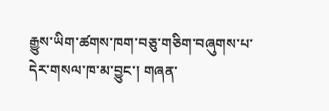རྒྱུས་ཡིག་ཚགས་ཁག་བཅུ་གཅིག་བཞུགས་པ་དེར་གསལ་ཁ་མ་བྱུང་། གཞན་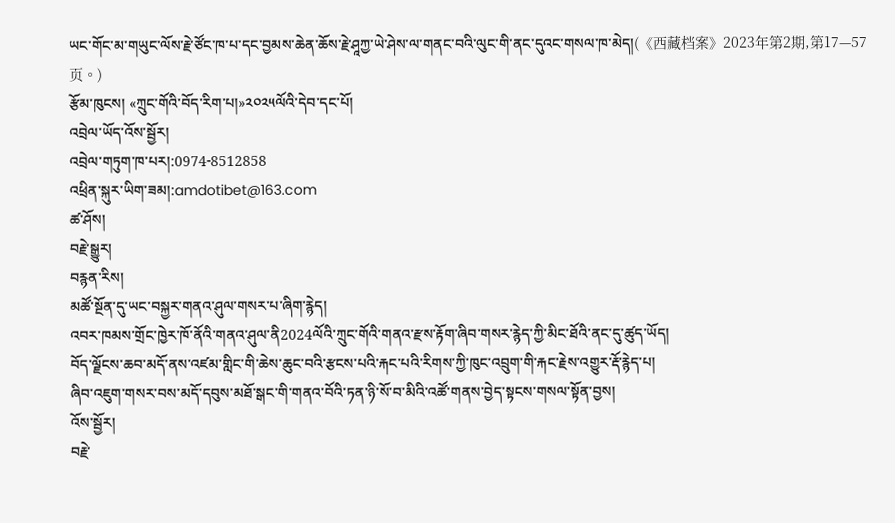ཡང་གོང་མ་གཡུང་ལོས་རྗེ་ཙོང་ཁ་པ་དང་བྱམས་ཆེན་ཆོས་རྗེ་ཤཱཀྱ་ཡེ་ཤེས་ལ་གནང་བའི་ལུང་གི་ནང་དུའང་གསལ་ཁ་མེད།(《西藏档案》2023年第2期,第17—57页。)
རྩོམ་ཁུངས། «ཀྲུང་གོའི་བོད་རིག་པ།»༢༠༢༥ལོའི་དེབ་དང་པོ།
འབྲེལ་ཡོད་འོས་སྦྱོར།
འབྲེལ་གཏུག་ཁ་པར།:0974-8512858
འཕྲིན་སྐུར་ཡིག་ཟམ།:amdotibet@163.com
ཚ་ཤོས།
བརྗེ་སྒྱུར།
བརྙན་རིས།
མཚོ་སྔོན་དུ་ཡང་བསྐྱར་གནའ་ཤུལ་གསར་པ་ཞིག་རྙེད།
འབར་ཁམས་གྲོང་ཁྱེར་ཁོ་ནོའི་གནའ་ཤུལ་ནི2024ལོའི་ཀྲུང་གོའི་གནའ་རྫས་རྟོག་ཞིབ་གསར་རྙེད་ཀྱི་མིང་ཐོའི་ནང་དུ་ཚུད་ཡོད།
བོད་ལྗོངས་ཆབ་མདོ་ནས་འཛམ་གླིང་གི་ཆེས་ཆུང་བའི་རྩངས་པའི་རྐང་པའི་རིགས་ཀྱི་ཁུང་འབྲུག་གི་རྐང་རྗེས་འགྱུར་རྡོ་རྙེད་པ།
ཞིབ་འཇུག་གསར་བས་མདོ་དབུས་མཐོ་སྒང་གི་གནའ་བོའི་ཏན་ཉི་སོ་བ་མིའི་འཚོ་གནས་བྱེད་སྟངས་གསལ་སྟོན་བྱས།
འོས་སྦྱོར།
བརྗེ་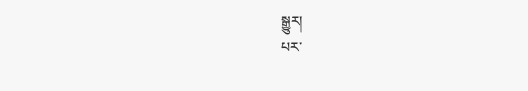སྒྱུར།
པར་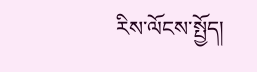རིས་ལོངས་སྤྱོད།